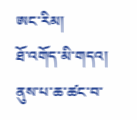ཨང་རིམ།
ཐོ་འགོད་མི་གདའ།
ནུས་པ་ཆ་ཚང་བ་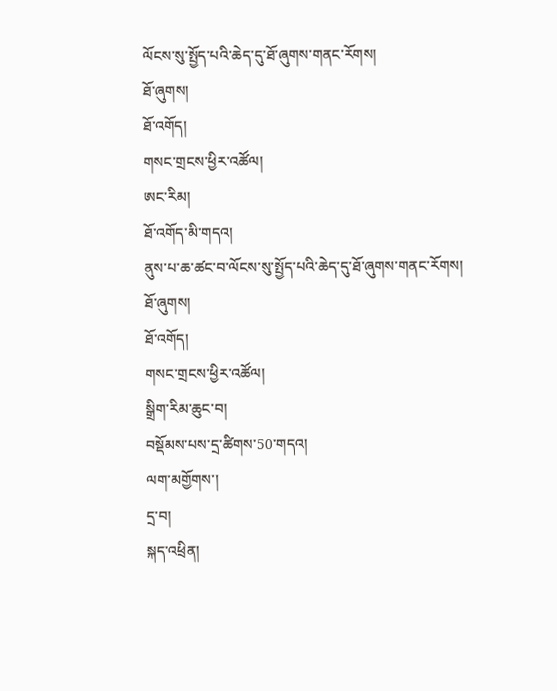ལོངས་སུ་སྤྱོད་པའི་ཆེད་དུ་ཐོ་ཞུགས་གནང་རོགས།
ཐོ་ཞུགས།
ཐོ་འགོད།
གསང་གྲངས་ཕྱིར་འཚོལ།
ཨང་རིམ།
ཐོ་འགོད་མི་གདའ།
ནུས་པ་ཆ་ཚང་བ་ལོངས་སུ་སྤྱོད་པའི་ཆེད་དུ་ཐོ་ཞུགས་གནང་རོགས།
ཐོ་ཞུགས།
ཐོ་འགོད།
གསང་གྲངས་ཕྱིར་འཚོལ།
སྒྲིག་རིམ་ཆུང་བ།
བསྡོམས་པས་དྲ་ཚིགས་50་གདའ།
ལག་མགྱོགས་།
དྲ་བ།
སྐད་འཕྲིན།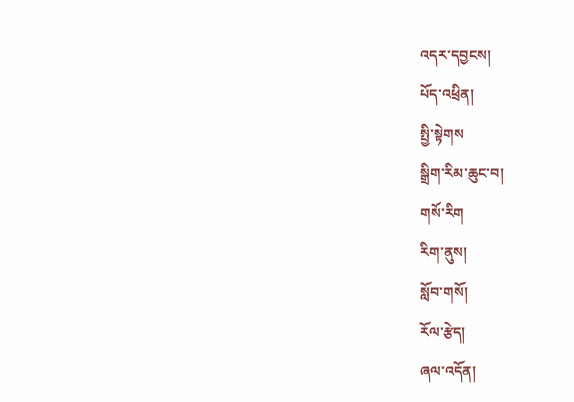འདར་དབྱངས།
པོད་འཕྲིན།
སྤྱི་སྟེགས
སྒྲིག་རིམ་ཆུང་བ།
གསོ་རིག
རིག་ནུས།
སློབ་གསོ།
རོལ་རྩེད།
ཞལ་འདོན།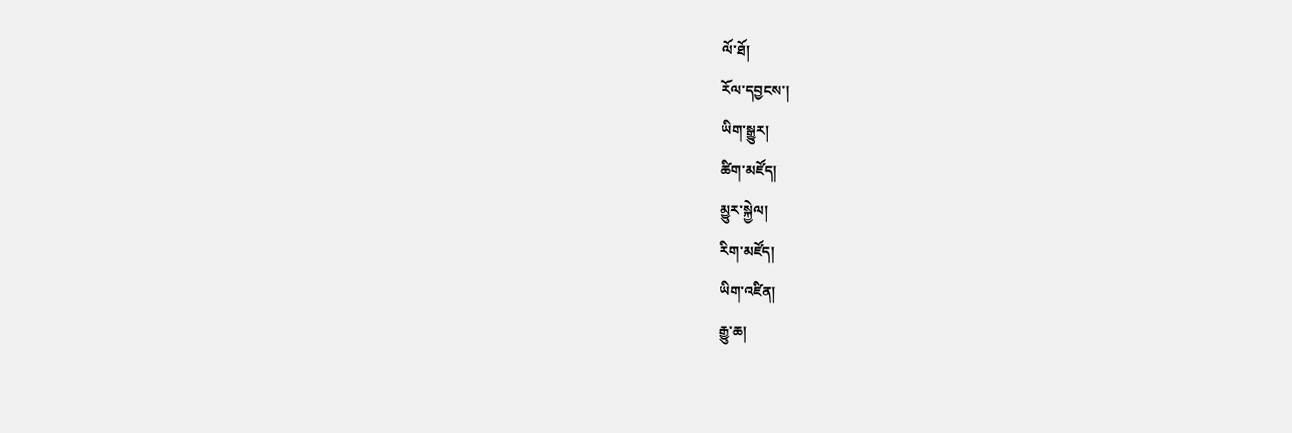ལོ་ཐོ།
རོལ་དབྱངས་།
ཡིག་སྒྱུར།
ཚིག་མཛོད།
མྱུར་སྐྱེལ།
རིག་མཛོད།
ཡིག་འཛིན།
རྒྱུ་ཆ།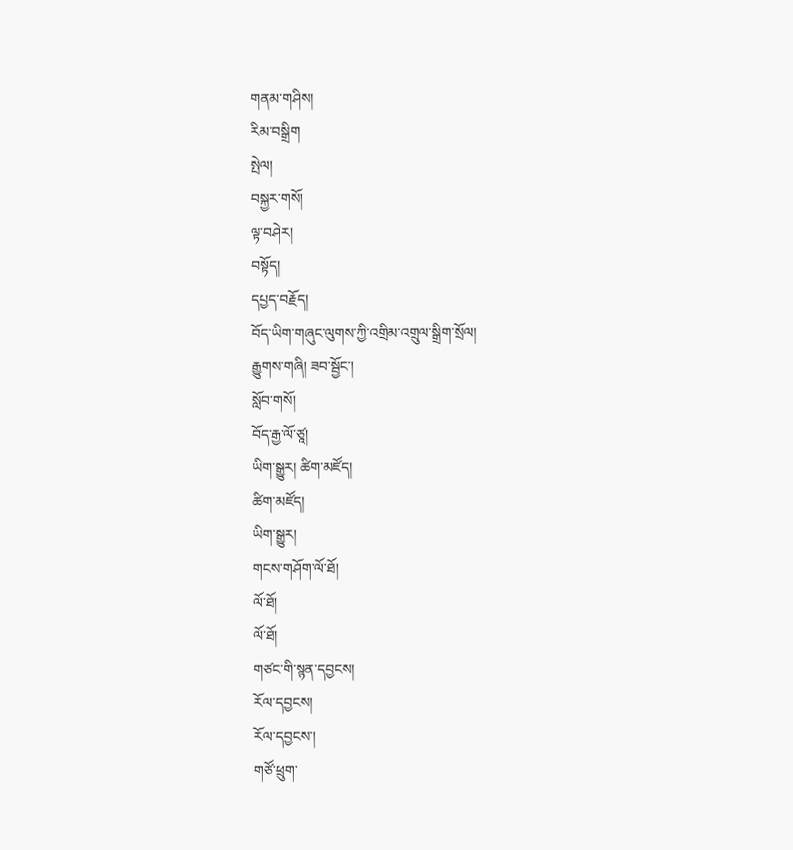གནམ་གཤིས།
རིམ་བསྒྲིག
སྤེལ།
བསྐྱར་གསོ།
ལྟ་བཤེར།
བསྟོད།
དཔྱད་བརྗོད།
བོད་ཡིག་གཞུང་ལུགས་ཀྱི་འགྲིམ་འགྲུལ་སྒྲིག་སྲོལ།
རྒྱུགས་གཞི། ཟབ་སྦྱོང་།
སློབ་གསོ།
བོད་རྒྱ་ལོ་ཙཱ།
ཡིག་སྒྱུར། ཚིག་མཛོད།
ཚིག་མཛོད།
ཡིག་སྒྱུར།
གངས་གཤོག་ལོ་ཐོ།
ལོ་ཐོ།
ལོ་ཐོ།
གཙང་གི་སྙན་དབྱངས།
རོལ་དབྱངས།
རོལ་དབྱངས་།
གཙོ་ཕྲུག་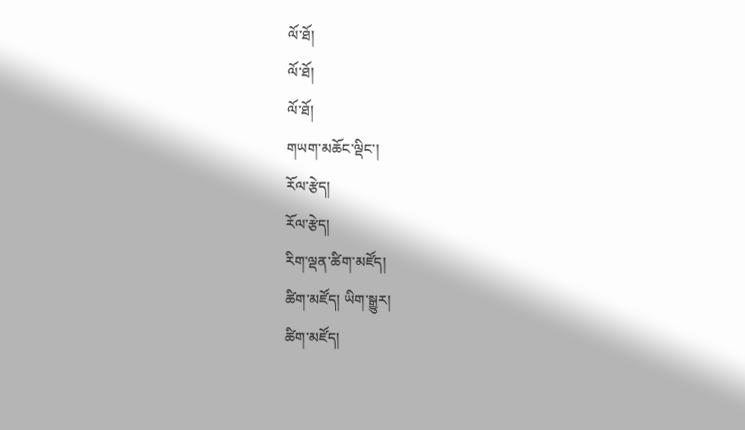ལོ་ཐོ།
ལོ་ཐོ།
ལོ་ཐོ།
གཡག་མཆོང་ལྡིང་།
རོལ་རྩེད།
རོལ་རྩེད།
རིག་ལྡན་ཚིག་མཛོད།
ཚིག་མཛོད། ཡིག་སྒྱུར།
ཚིག་མཛོད།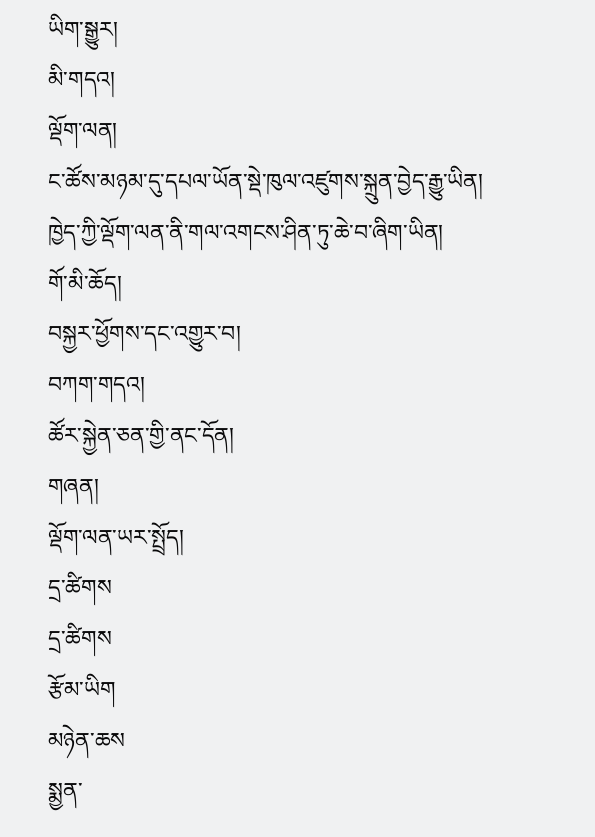ཡིག་སྒྱུར།
མི་གདའ།
ལྡོག་ལན།
ང་ཚོས་མཉམ་དུ་དཔལ་ཡོན་སྡེ་ཁུལ་འཛུགས་སྐྲུན་བྱེད་རྒྱུ་ཡིན། ཁྱེད་ཀྱི་ལྡོག་ལན་ནི་གལ་འགངས་ཤིན་ཏུ་ཆེ་བ་ཞིག་ཡིན།
གོ་མི་ཆོད།
བསྐྱར་ཕྱོགས་དང་འགྱུར་བ།
བཀག་གདའ།
ཚོར་སྐྱེན་ཅན་གྱི་ནང་དོན།
གཞན།
ལྡོག་ལན་ཡར་སྤྲོད།
དྲ་ཚིགས
དྲ་ཚིགས
རྩོམ་ཡིག
མཉེན་ཆས
སྨྱན་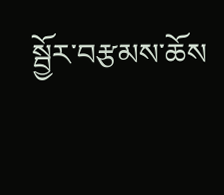སྦྱོར་བརྩམས་ཆོས